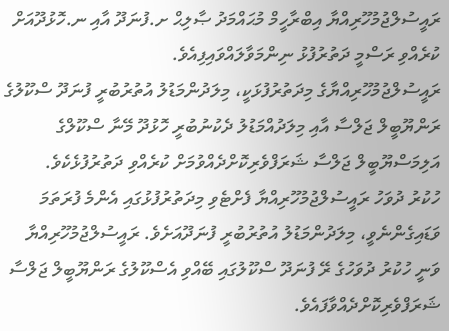ރައީސުލްޖުމުހޫރިއްޔާ އިބްރާހީމް މުޙައްމަދު ޞާލިޙް ށ.ފުނަދޫ އާއި ނ.ހޮޅުދޫއަށް ކުރެއްވި ރަސްމީ ދަތުރުފުޅު ނިންމަވާލައްވައިފިއެވެ.
ރައީސުލްޖުމުހޫރިއްޔާގެ މިދަތުރުފުޅަކީ، މިލަދުންމަޑުލު އުތުރުބުރީ ފުނަދޫ ސްކޫލުގެ ރަންޔޫބީލް ޖަލްސާ އާއި މިލަދުއްމަޑުލު ދެކުނުބުރީ ހޮޅުދޫ މޭނާ ސްކޫލްގެ އަލިމަސްޔޫބީލް ޖަލްސާ ޝަރަފްވެރިކޮށްދެއްވުމަށް ކުރެއްވި ދަތުރުފުޅެކެވެ.
ހުކުރު ދުވަހު ރައީސުލްޖުމުހޫރިއްޔާ ފެށްޓެވި މިދަތުރުފުޅުގައި އެންމެ ފުރަތަމަ ވަޑައިގެންނެވީ، މިލަދުންމަޑުލު އުތުރުބުރީ ފުނަދޫއަށެވެ. ރައީސުލްޖުމުހޫރިއްޔާ ވަނީ ހުކުރު ދުވަހުގެ ރޭ ފުނަދޫ ސްކޫލުގައި ބޭއްވި އެސްކޫލުގެ ރަންޔޫބީލް ޖަލްސާ ޝަރަފްވެރިކޮށްދެއްވާފައެވެ.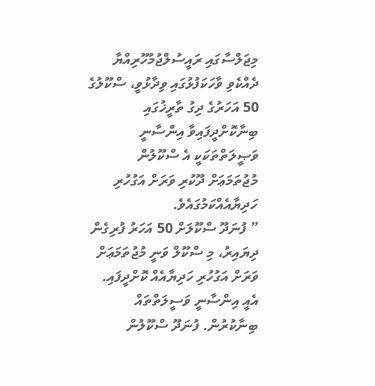މިޖަލްސާގައި ރައީސުލްޖުމުހޫރިއްޔާ ދެއްކެވި ވާހަކަފުޅުގައި ވިދާޅުވީ، ސްކޫލުގެ 50 އަހަރުގެ ދިގު ތާރީޚުގައި ބިނާކޮށްދީފައިވާ އިންސާނީ ވަޞީލަތްތަކަކީ އެ ސްކޫލުން މުޖުތަމަޢަށް ދޫކުރި ވަރަށް އަގުހުރި ހަދިޔާއެއްކަމުގައެވެ.
” ފުނަދޫ ސްކޫލަށް 50 އަހަރު ފުރިގެން ދިޔައިރު، މި ސްކޫލް ވަނީ މުޖުތަމަޢަށް ވަރަށް އަގުހުރި ހަދިޔާއެއް ކޮށްދީފައި. އެއީ އިންސާނީ ވަސީލަތްތައް ބިނާކުރުން. ފުނަދޫ ސްކޫލުން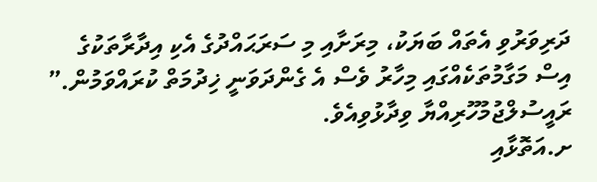ދަރިވަރުވި އެތައް ބަޔަކު، މިރަށާއި މި ސަރަޙައްދުގެ އެކި އިދާރާތަކުގެ އިސް މަގާމުތަކެއްގައި މިހާރު ވެސް އެ ގެންދަވަނީ ޚިދުމަތް ކުރައްވަމުން.” ރައީސުލްޖުމުހޫރިއްޔާ ވިދާޅުވިއެވެ.
ށ.އަތޮޅާއި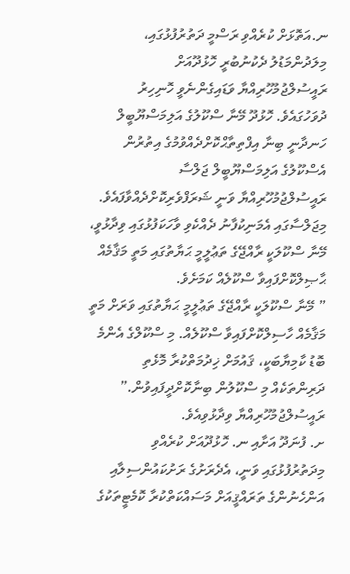ނ.އަތޮޅަށް ކުރެއްވި ރަސްމީ ދަތުރުފުޅުގައި، މިލަދުންމަޑުލު ދެކުނުބުރީ ހޮޅުދޫއަށް ރައީސުލްޖުމުހޫރިއްޔާ ވަޑައިގެންނެވީ ހޮނިހިރު ދުވަހުގައެވެ. ހޮޅުދޫ މޭނާ ސްކޫލުގެ އަލިމަސްޔޫބީލް ހަނދާނީ ބިނާ އިފްތިތާޙްކޮށްދެއްވުމުގެ އިތުރުން އެސްކޫލުގެ އަލިމަސްޔޫބީލް ޖަލްސާ ރައީސުލްޖުމުހޫރިއްޔާ ވަނީ ޝަރަފްވެރިކޮށްދެއްވާފައެވެ.
މިޖަލްސާގައި އެމަނިކުފާނު ދެއްކެވި ވާހަކަފުޅުގައި ވިދާޅުވީ، މޭނާ ސްކޫލަކީ ރާއްޖޭގެ ތަޢުލީމީ ޙަޔާތުގައި މަތީ މަޤާމެއް ޙާޞިލްކޮށްފައިވާ ސްކޫލެއް ކަމަށެވެ.
” މޭނާ ސްކޫލަކީ ރާއްޖޭގެ ތަޢުލީމީ ޙަޔާތުގައި ވަރަށް މަތީ މަޤާމެއް ހާސިލްކޮށްފައިވާ ސްކޫލެއް. މި ސްކޫލްގެ އެންމެ ބޮޑު ކާމިޔާބަކީ، ޤައުމަށް ޚިދުމަތްކުރާ މޮޅެތި ދަރިންތަކެއް މި ސްކޫލުން ބިނާކޮށްދީފައިވުން.” ރައީސުލްޖުމުހޫރިއްޔާ ވިދާޅުވިއެވެ.
ށ. ފުނަދޫ އަށާއި ނ. ހޮޅުދޫއަށް ކުރެއްވި މިދަތުރުފުޅުގައި ވަނީ، އެދެރަށުގެ ރަށުކައުންސިލާއި އަންހެނުންގެ ތަރައްޤީއަށް މަސައްކަތްކުރާ ކޮމެޓީތަކުގެ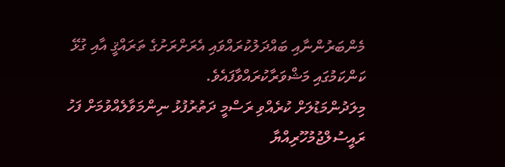މެންބަރުންނާއި ބައްދަލުކުރައްވައި އެރަށްރަށުގެ ތަރައްޤީ އާއި ގުޅޭ ކަންކަމުގައި މަޝްވަރާކުރައްވާފައެވެ.
މިލަދުންމަޑުލަށް ކުރެއްވި ރަސްމީ ދަތުރުފުޅު ނިންމަވާލެއްވުމަށް ފަހު ރައީސުލްޖުމުހޫރިއްޔާ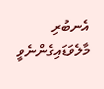އެނބުރި މާލެވަޑައިގެންނެވީ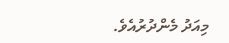މިއަދު މެންދުރުއެވެ.